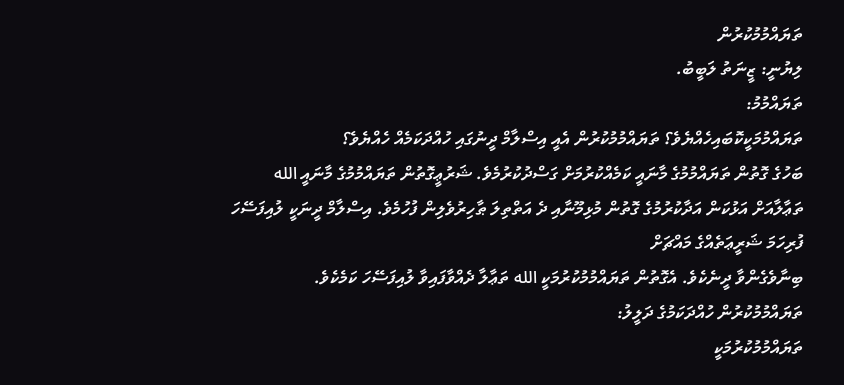ތަޔައްމުމުކުރުން
ލިޔުނީ: ޒީނަތު ލަބީބު.
ތަޔައްމުމު:
ތަޔައްމުމަކީކޮބައިހެއްޔެވެ؟ ތަޔައްމުމުކުރުން އެއީ އިސްލާމް ދީނުގައި ހުއްދަކަމެއް ހެއްޔެވެ؟
ބަހުގެ ގޮތުން ތަޔައްމުމުގެ މާނައީ ކަމެއްކުރުމަށް ގަސްދުކުރުމެވެ. ޝަރުޢީގޮތުން ތަޔައްމުމުގެ މާނައީ الله ތަޢާލާއަށް އަޅުކަން އަދާކުރުމުގެ ގޮތުން މުޅިމޫނާއި ދެ އަތްތިލަ ޠާހިރުވެލިން ފުހުމެވެ. އިސްލާމް ދީނަކީ ލުއިފަސޭހަ ފުރިހަމަ ޝަރީޢަތެއްގެ މައްޗަށް
ބިނާވެގެންވާ ދީނެކެވެ. އެގޮތުން ތަޔައްމުމުކުރުމަކީ الله ތަޢާލާ ދެއްވާފައިވާ ލުއިފަސޭހަ ކަމެކެވެ.
ތަޔައްމުމުކުރުން ހުއްދަކަމުގެ ދަލީލު:
ތަޔައްމުމުކުރުމަކީ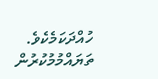ހުއްދަކަމެކެވެ. ތަޔައްމުމުކުރުން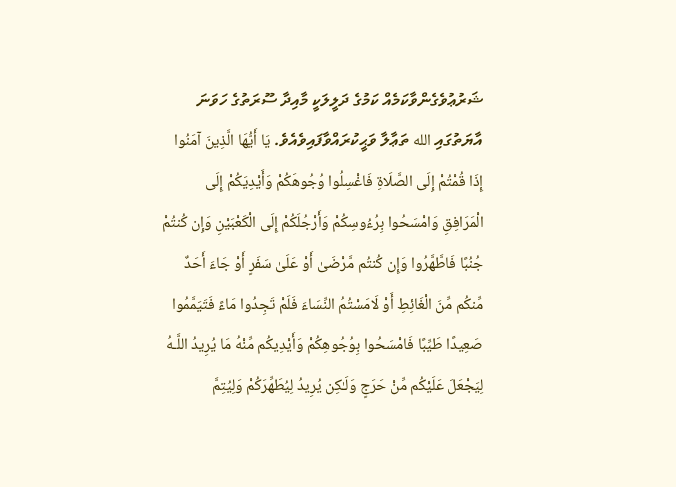ޝަރުޢުވެގެންވާކަމެއް ކަމުގެ ދަލީލަކީ މާއިދާ ސޫރަތުގެ ހަވަނަ އާޔަތުގައި الله ތަޢާލާ ވަޙީކުރައްވާފައިވެއެވެ. يَا أَيُّهَا الَّذِينَ آمَنُوا إِذَا قُمْتُمْ إِلَى الصَّلَاةِ فَاغْسِلُوا وُجُوهَكُمْ وَأَيْدِيَكُمْ إِلَى الْمَرَ‌افِقِ وَامْسَحُوا بِرُ‌ءُوسِكُمْ وَأَرْ‌جُلَكُمْ إِلَى الْكَعْبَيْنِ وَإِن كُنتُمْ جُنُبًا فَاطَّهَّرُ‌وا وَإِن كُنتُم مَّرْ‌ضَىٰ أَوْ عَلَىٰ سَفَرٍ‌ أَوْ جَاءَ أَحَدٌ مِّنكُم مِّنَ الْغَائِطِ أَوْ لَامَسْتُمُ النِّسَاءَ فَلَمْ تَجِدُوا مَاءً فَتَيَمَّمُوا صَعِيدًا طَيِّبًا فَامْسَحُوا بِوُجُوهِكُمْ وَأَيْدِيكُم مِّنْهُ مَا يُرِ‌يدُ اللَّـهُ لِيَجْعَلَ عَلَيْكُم مِّنْ حَرَ‌جٍ وَلَـٰكِن يُرِ‌يدُ لِيُطَهِّرَ‌كُمْ وَلِيُتِمَّ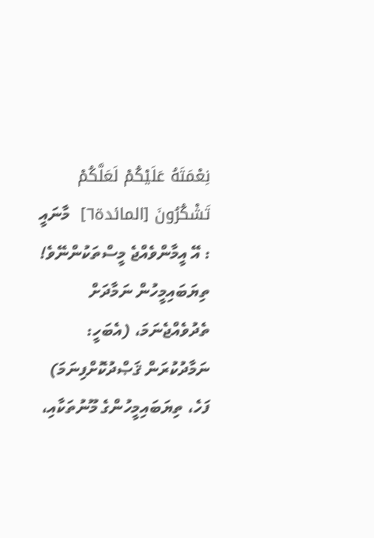نِعْمَتَهُ عَلَيْكُمْ لَعَلَّكُمْ تَشْكُرُ‌ونَ [المائدة٦]  މާނައީ : އޭ އީމާންވެއްޖެ މީސްތަކުންނޭވެ! ތިޔަބައިމީހުން ނަމާދަށް ތެދުވެއްޖެނަމަ، (އެބަހީ: ނަމާދުކުރަން ޤަޞްދުކޮށްފިނަމަ) ފަހެ، ތިޔަބައިމީހުންގެ މޫނުތަކާއި،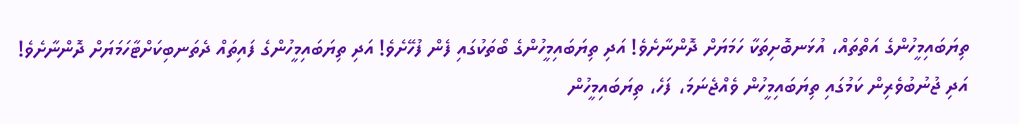ތިޔަބައިމީހުންގެ އަތްތައް، އުޅަނބޮށިތަކާ ހަމަޔަށް ދޮންނާށެވެ! އަދި ތިޔަބައިމީހުންގެ ބޯތަކުގައި ފެން ފުހޭށެވެ! އަދި ތިޔަބައިމީހުންގެ ފައިތައް ދެތަނބިކަށްޓާހަމަޔަށް ދޮންނާށެވެ! އަދި ޖުނުބުވެރިން ކަމުގައި ތިޔަބައިމީހުން ވެއްޖެނަމަ، ފަހެ، ތިޔަބައިމީހުން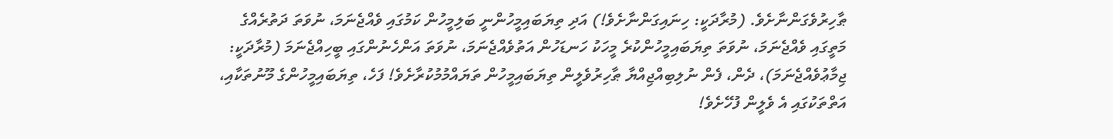ޠާހިރުވެގަންނާށެވެ. (މުރާދަކީ: ހިނައިގަންނާށެވެ!) އަދި ތިޔަބައިމީހުންނީ ބަލިމީހުން ކަމުގައި ވެއްޖެނަމަ، ނުވަތަ ދަތުރެއްގެ މަތީގައި ވެއްޖެނަމަ، ނުވަތަ ތިޔަބައިމީހުންކުރެ މީހަކު ހަނޑަހުން އަތުވެއްޖެނަމަ، ނުވަތަ އަންހެނުންގައި ބީހިއްޖެނަމަ (މުރާދަކީ: ޖިމާޢުވެއްޖެނަމަ)، ދެން، ފެން ނުލިބިއްޖިއްޔާ ޠާހިރުވެލީން ތިޔަބައިމީހުން ތަޔައްމުމުކުރާށެވެ! ފަހެ، ތިޔަބައިމީހުންގެ މޫނުތަކާއި، އަތްތަކުގައި އެ ވެލީން ފުހޭށެވެ!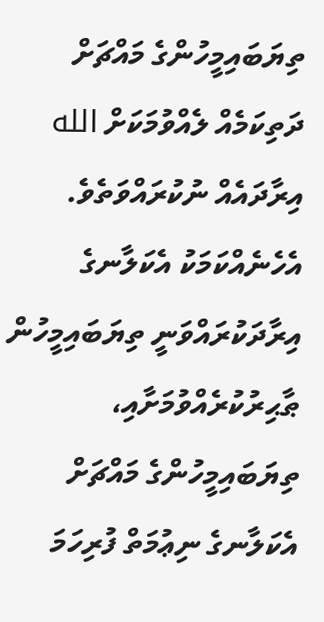ތިޔަބައިމީހުންގެ މައްޗަށް ދަތިކަމެއް ލެއްވުމަކަށް الله އިރާދައެއް ނުކުރައްވަތެވެ. އެހެނެއްކަމަކު އެކަލާނގެ އިރާދަކުރައްވަނީ ތިޔަބައިމީހުން ޠާޙިރުކުރެއްވުމަށާއި، ތިޔަބައިމީހުންގެ މައްޗަށް އެކަލާނގެ ނިޢުމަތް ފުރިހަމަ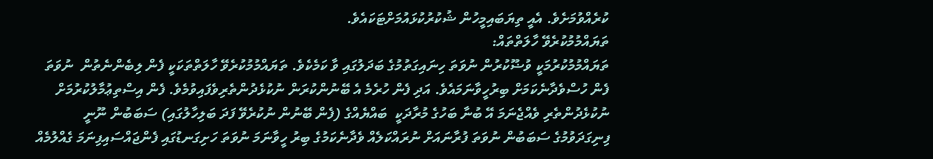ކުރެއްވުމަށެވެ. އެއީ ތިޔަބައިމީހުން ޝުކުރުކުޅައުމަށްޓަކައެވެ.
ތަޔައްމުމުކުރެވޭ ހާލަތްތައް:
ތަޔައްމުމުކުރުމަކީ ވުޟޫކުރުން ނުވަތަ ހިނައިގަތުމުގެ ބަދަލުގައި ވާ ކަމެކެވެ. ތަޔައްމުމުކުރެވޭ ހާލަތްތަކަކީ ފެން ލިބެންނެތުން  ނުވަތަ ފެން ހުސްވެދާނެކަމަށް ބިރުހީވާނަމައެވެ. އަދި ފެން ހުރެމެ އެ ބޭނުންކުރަން ނުކުޅެދުންތެރިވެފައިވުމެވެ. ފެން އިސްތިޢުމާލުކުރުމަށް ނުކުޅެދުންތެރި ވެއްޖެނަމަ އޭ ބުނާ ބަހުގެ މުރާދަކީ  ބައްޔެއްގެ (ފެން ބޭނުން ނުކުރެވޭ ފަދަ ބަލިހާލުގައި) ސަބަބުން ނޫނީ ފިނިގަދަވުމުގެ ސަބަބުން ނުވަތަ ފުރާނައަށް ނުރައްކަލެއް ވެދާނެކަމުގެ ބިރު ހީވާނަމަ ނުވަތަ ހަށިގަނޑުގައި ފެންޖައްސައިފިނަމަ ގެއްލުމެއް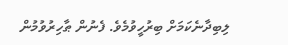ލިބިދާނެކަމަށް ބިރުހީވުމެވެ. ފެނުން ޠާހިރުވުމުން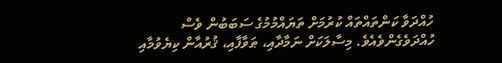ހުއްދަވާ ކަންތައްތައް ކުރުމަށް ތަޔައްމުމުގެ ސަބަބުން ވެސް ހުއްދަވެގެންވެއެވެ. މިސާލަކަށް ނަމާދާއި، ޠަވާފާއި، ޤުރުއާން ކިޔެވުމާއި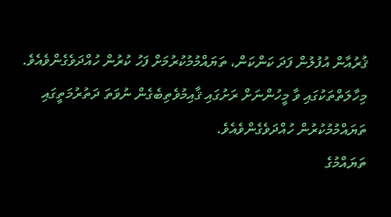ޤުރުއާން އުފުލުން ފަދަ ކަންކަން، ތަޔައްމުމުކުރުމަށް ފަހު ކުރުން ހުއްދަވެގެންވެއެވެ. މިހާލަތްތަކުގައި ވާ މީހުންނަށް ރަށުގައި ޤާއިމުވެތިބެގެން ނުވަތަ ދަތުރުމަތީގައި ތަޔައްމުމުކުރުން ހުއްދަވެގެންވެއެވެ.
ތަޔައްމުގެ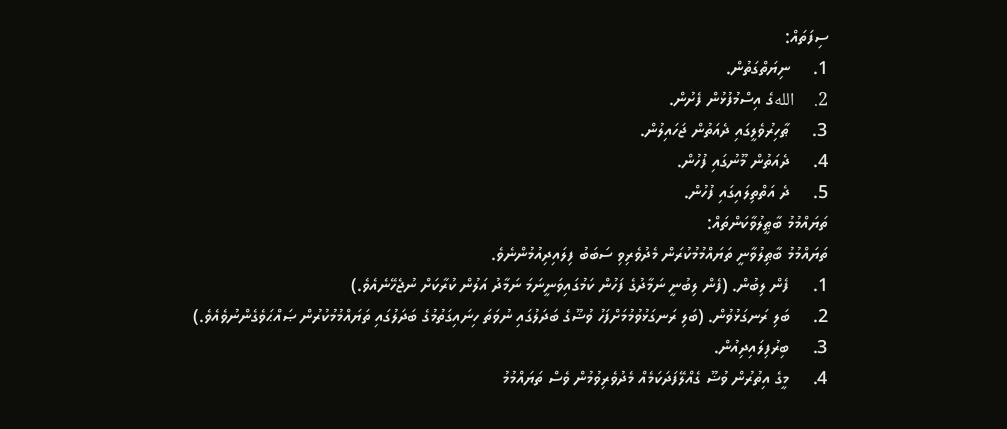ސިފަތައް:
1.     ނިޔަތްގަތުން.
2.     اللهގެ އިސްމުފުޅުން ފެށުން.
3.     ޠާހިރުވެލީގައި ދެއަތުން ޖަހައިލުން.
4.     ދެއަތުން މޫނުގައި ފުހުން.
5.     ދެ އަތްތިލައިގައި ފުހުން.
ތަޔައްމުމު ބާޠީލުވާކަންތައް:
ތަޔައްމުމު ބާޠިލުވާނީ ތަޔައްމުމުކުރަން މެދުވެރިވި ސަބަބު ފިލައިދިއުމުންނެވެ.
1.     ފެން ލިބުން. (ފެން ލިބުނީ ނަމާދުގެ ފަހުން ކަމުގައިވަނީނަމަ ނަމާދު އަލުން ކުރާކަށް ނުޖެހޭނެއެވެ.)
2.     ބަލި ރަނގަޅުވުން. (ބަލި ރަނގަޅުވުމުމަށްފަހު ވުޟޫގެ ބަދަލުގައި ނުވަތަ ހިނައިގަތުމުގެ ބަދަލުގައި ތަޔައްމުމުކުރުން ޞައްޙަވެގެންނުވެއެވެ.)
3.     ބިރުފިލައިދިއުން.
4.     މީގެ އިތުރުން ވުޟޫ ގެއްލޭފަދަކަމެއް މެދުވެރިވުމުން ވެސް ތަޔައްމުމު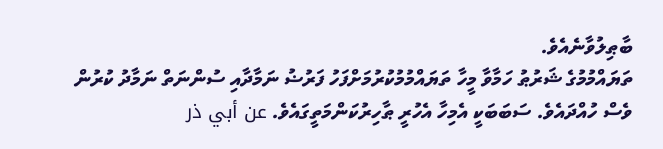ބާޠިލުވާނެއެވެ.
ތަޔައްމުމުގެ ޝަރުޠު ހަމާވާ މީހާ ތަޔައްމުމުކުރުމަށްފަހު ފަރުޟު ނަމާދާއި ސުންނަތް ނަމާދު ކުރުން ވެސް ހުއްދައެވެ. ސަބަބަކީ އެމިހާ އެހުރީ ޠާހިރުކަންމަތީގައެވެ. عن أبي ذر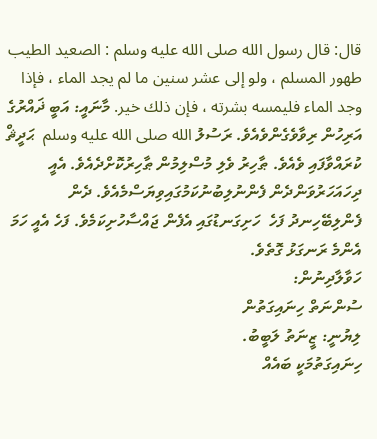قال: قال رسول الله صلى الله عليه وسلم : الصعيد الطيب طهور المسلم ، ولو إلى عشر سنين ما لم يجد الماء ، فإذا وجد الماء فليمسه بشرته ، فإن ذلك خير. މާނައީ: އަބީ ޛައްރުގެ އަރިހުން ރިވާވެގެންވެއެވެ. ރަސުލު الله صلى الله عليه وسلم  ޙަދީޘް ކުރައްވާފައި ވެއެވެ. ޠާހިރު ވެލި މުސްލިމުން ޠާހިރުކޮށްދެއެވެ. އެއީ ދިހައަހަރުވަންދެން ފެންނުލިބުނުކަމުގައިވިޔަސްމެއެވެ. ދެން ފެންލިބޭހިނދު ފަހެ  ހަށިގަނޑުގައި އެފެން ޖައްސާހުށިކަމެވެ. ފަހެ އެއީ ހަމަ އެންމެ ރަނގަޅު ގޮތެވެ.
ހަވާލާދިނުން:
ސުންނަތް ހިނައިގަތުން
ލިޔުނީ: ޒީނަތު ލަބީބު.
ހިނައިގަތުމަކީ ބައެއް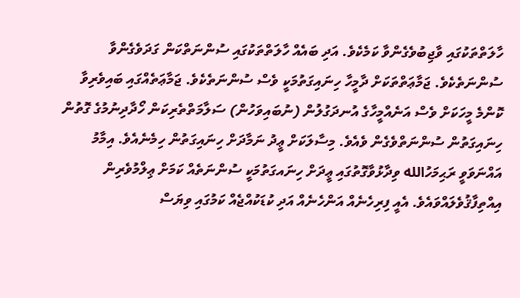ހާލަތްތަކުގައި ވާޖިބުވެގެންވާ ކަމެކެވެ. އަދި ބައެއް ހާލަތްތަކުގައި ސުންނަތްކަން ގަދަވެގެންވާ ސުންނަތެކެވެ. ޖަމާޢަތްތަކަށް ދާމީހާ ހިނައިގަތުމަކީ ވެސް ސުންނަތެކެވެ. ޖަމާޢަތެއްގައި ބައިވެރިވާ ކޮންމެ މީހަކަށް ވެސް އަނެއްމީހާގެ އުނދަގުލުން (ނުބައިވަހުން) ސަލާމަތްތެރިކަން ހޯދާދިނުމުގެ ގޮތުން ހިނައިގަތުން ސުންނަތްވެގެން ވެއެވެ. މިސާލަކަށް ޢީދު ނަމާދަށް ހިނައިގަތުން ހިމެނެއެވެ. އިމާމު އައްނަވަވީ ރަޙިމަހުالله ވިދާޅުވާގޮތުގައި ޢީދަށް ހިނައގަތުމަކީ ސުންނަތެއް ކަމަށް ޢިލްމުވެރިން އިއްތިފާޤުވެލައްވައެވެ. އެއީ ފިރިހެނެއް އަންހެނެއް އަދި ކުޑަކުއްޖެއް ކަމުގައި ވިޔަސް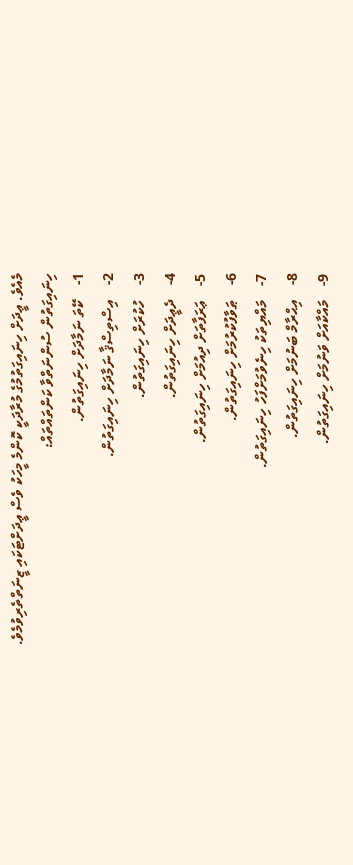މެއެވެ. ޢީދަށް ހިނައިގަތުމުގެ މުރާދަކީ ކޮންމެ މީހަކު ވެސް ޢީދަށްޓަކައި ޒީނަތްތެރިވުމެވެ.
ހިނައިގަތުން ސުންނަތްވާ ކަންތައްތައް:
1-    ކޭތަ ނަމާދަށް ހިނައިގަތުން.
2-    އިސްތިސްޤާ ނަމާދަށް ހިނައިގަތުން.
3-    ހުކުރަށް ހިނައިގަތުން.
4-    ދެޢީދަށް ހިނައިގަތުން.
5-    ޢަރަފާތަށް ދިއުމަށް ހިނައިގަތުން.
6-    ޠަވާފުކުރުމަށް ހިނައިގަތުން.
7-    މައްޔިތަކު ހިނެވުމަށްފަހު ހިނައިގަތުން.
8-    އިޙްރާމް ބަނުމަށް ހިނައިގަތުން.
9-    މައްކާއަށް ވަނުމަށް ހިނައިގަތުން.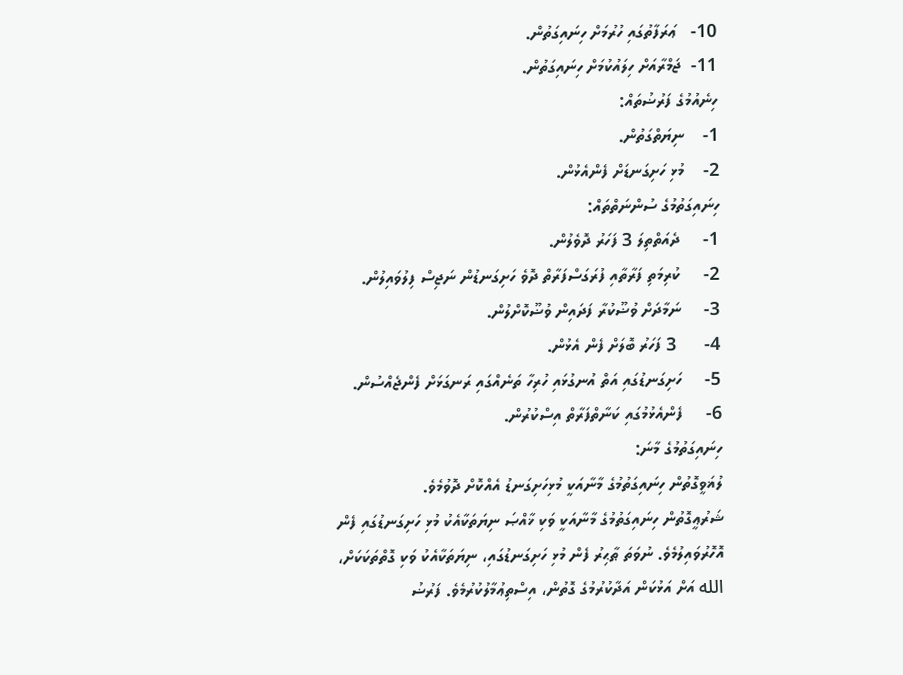10-   ޢަރަފާތުގައި ހުރުމަށް ހިނައިގަތުން.
11-  ޖަމްރާއަށް ހިލައުކުމަށް ހިނައިގަތުން.
ހިނެއުމުގެ ފަރުޟުތައް:
1-    ނިޔަތްގަތުން.
2-    މުޅި ހަށިގަނޑަށް ފެންއެޅުން.
ހިނައިގަތުމުގެ ސުންނަތްތައް:
1-     ދެއަތްތިލަ 3 ފަހަރު ދޮވެލުން.
2-     ކުރިމަތި ފަރާތާއި ފުރަގަސްފަރާތް ދޮވެ ހަށިގަނޑުން ނަޖިސް ފިލުވައިލުން.
3-     ނަމާދަށް ވުޟޫކުރާ ފަދައިން ވުޟޫކޮށްލުން.
4-      3 ފަހަރު ބޮލަށް ފެން އެޅުން.
5-     ހަށިގަނޑުގައި އަތް އުނގުޅައި ހުރިހާ ތަނެއްގައި ރަނގަޅަށް ފެންޖެއްސުން.
6-     ފެންއެޅުމުގައި ކަނާތްފަރާތް އިސްކުރުން.
ހިނައިގަތުމުގެ މާނަ:
ލުޣަވީގޮތުން ހިނައިގަތުމުގެ މާނާއަކީ މުޅިހަށިގަނޑު އެއްކޮށް ދޮވުމެވެ.
ޝަރުޢީގޮތުން ހިނައިގަތުމުގެ މާނާއަކީ ވަކި ޚާއްޞަ ނިޔަތަކާއެކު މުޅި ހަށިގަނޑުގައި ފެން އޮހޮރުވައިލުމެވެ. ނުވަތަ ޠާޙިރު ފެން މުޅި ހަށިގަނޑުގައި، ނިޔަތަކާއެކު ވަކި ގޮތްތަކަކަށް، الله އަށް އަޅުކަން އަދާކުރުމުގެ ގޮތުން، އިސްތިޢުމާލުކުރުމެވެ. ފަރުޟު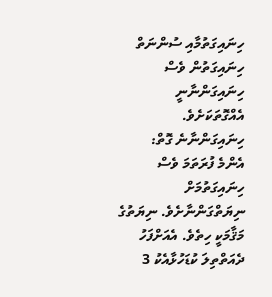ހިނައިގަތުމާއި ސުންނަތް ހިނައިގަތުން ވެސް ހިނައިގަންނާނީ އެއްގޮތަކަށެވެ.
ހިނައިގަންނާނެ ގޮތް:
އެންމެ ފުރަތަމަ ވެސް ހިނައިގަތުމަށް ނިޔަތްގަންނާށެވެ. ނިޔަތުގެ މަޤާމަކީ ހިތެވެ. އެއަށްފަހު ދެއަތްތިލަ ކުޑަހުޅާއެކު 3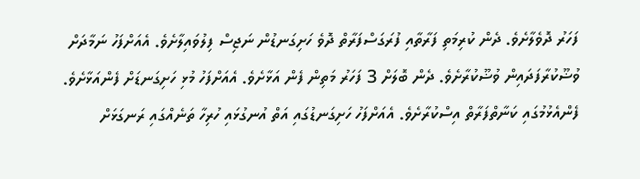ފަހަރު ދޮވެލާށެވެ. ދެން ކުރިމަތި ފަރާތާއި ފުރަގަސްފަރާތް ދޮވެ ހަށިގަނޑުން ނަޖިސް ފިލުވައިލާށެވެ. އެއަށްފަހު ނަމާދަށް ވުޟޫކުރާފަދައިން ވުޟޫކުރާށެވެ. ދެން ބޮލަށް 3 ފަހަރު މަތިން ފެން އަޅާށެވެ. އެއަށްފަހު މުޅި ހަށިގަނޑަށް ފެންއަޅާށެވެ. ފެންއެޅުމުގައި ކަނާތްފަރާތް އިސްކުރާށެވެ. އެއަށްފަހު ހަށިގަނޑުގައި އަތް އުނގުޅައި ހުރިހާ ތަނެއްގައި ރަނގަޅަށް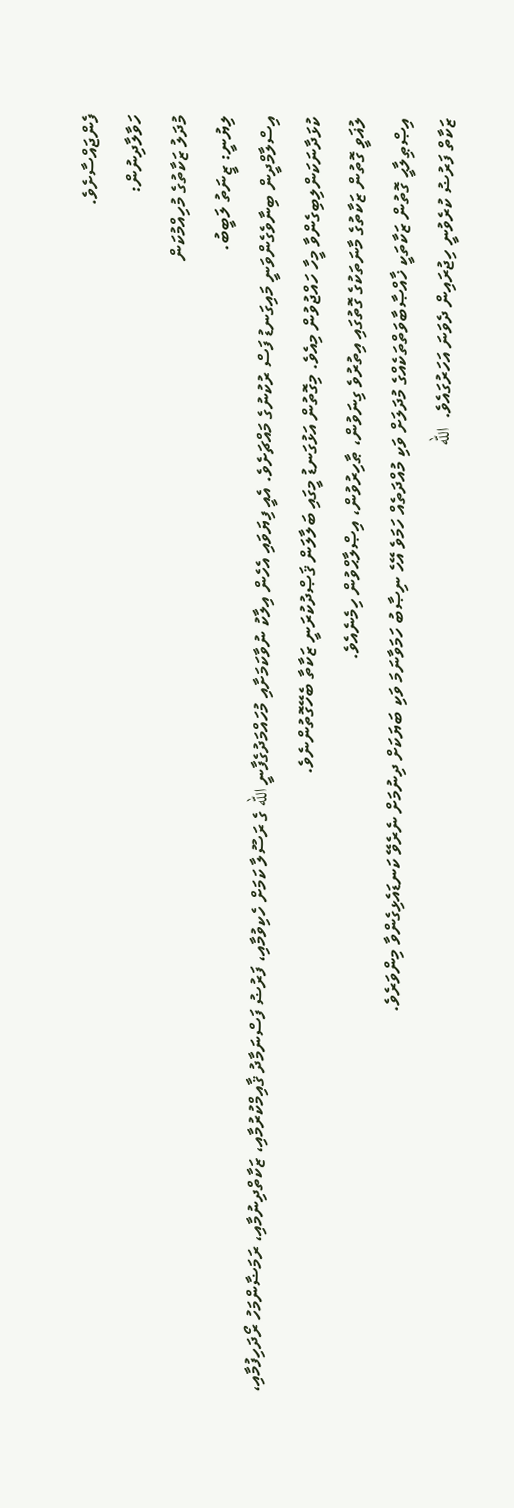ފެންޖައްސާށެވެ.
ހަވާލާދިނުން:
މުދަލު ޒަކާތުގެ މުހިއްމުކަން
ލިޔުނީ: ޒީނަތު ލަބީބު.
އިސްލާމްދީން ބިނާވެގެންވަނީ މައިގަނޑު ފަސް ރުކުނުގެ މައްޗަށެވެ. އެއީ ފިޔަވައި އެހެން އިލާކު ނުވާކަމަށާއި މުހައްމަދުގެފާނީ الله ގެ ރަސޫލާ ކަމަށް ހެކިވުމާއި، ފަރުޟު ފަސްނަމާދު ޤާއިމްކުރުމާއި، ޒަކާތްދިނުމާއި، ރަމަޟާންމަހު ރޯދަހިފުމާއި، ކުޅަދާނަކަންލިބިގެންވާ މީހާ ހައްޖުވުން މިއެވެ. މިގޮތުން އަޅުގަނޑު މީގައި ބަލާލަން ޤަޞްދުކުރަނީ ޒަކާތާ ބެހޭގޮތުންނެވެ.
ލުޣަވީ ގޮތުން ޒަކާތުގެ މާނަތަކުގެ ގޮތުގައި އިތުރުވެ ގިނަވުން، ޠާހިރުވުން، އިޞްލާޙްވުން ހިމެނެއެވެ.
އިޞްޠިލާޙީ ގޮތުން ޒަކާތަކީ ޚާއްޞާބާވަތްތަކެއްގެ މުދަލަށް ވަކި މުއްދަތެއް ހަމަވެ އޭހެ ނިޞާބު ހަމަވާނަމަ ވަކި ބަޔަކަށް ދިނުމަށް ނެރެވޭ ކަނޑައެޅިގެންވާ މިންވަރެވެ.
ޒަކާތް ފަރުޟު ކުރެވުނީ ހިޖުރައިން ދެވަނަ އަހަރުގައެވެ.  الله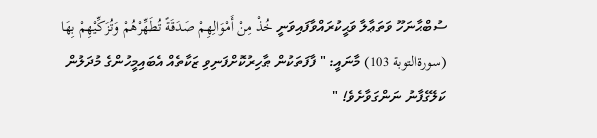ސުބްޙާނަހޫ ވަތަޢާލާ ވަޙީކުރައްވާފައިވަނީ خُذْ مِنْ أَمْوَالِهِمْ صَدَقَةً تُطَهِّرْهُمْ وَتُزَكِّيْهِمْ بِهَا (سورةالتوبة 103) މާނައީ: " ފާފަތަކުން ޠާހިރުކޮށްފަނިވި ޒަކާތެއް އެބައިމީހުންގެ މުދަލުން ކަލޭގެފާނު ނަންގަވާށެވެ! "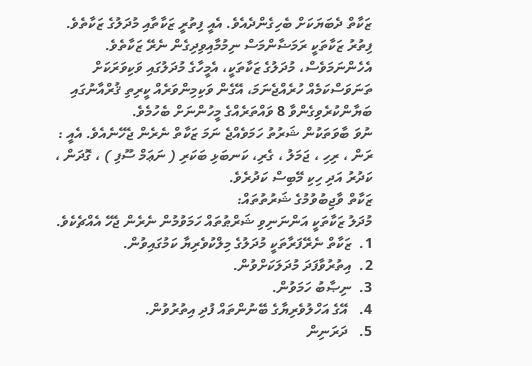ޒަކާތް ދެބަޔަކަށް ބެހިގެންދެއެވެ. އެއީ ފިތުރީ ޒަކާތާއި މުދަލުގެ ޒަކާތެވެ.  ފިތުރު ޒަކާތަކީ ރަމަޟާންމަސް ނިމުމާއިވިދިގެން ނެރޭ ޒަކާތެވެ. އެހެންނަމަވެސް، މުދަލުގެ ޒަކާތަކީ، އެމީހާގެ މުދަލުގައި ވަކިވަރަކަށް ތަނަވަސްކަމެއް ހުރެއްޖެނަމަ، އޭގެން ވަކިމިންވަރެއް ކީރިތި ޤުރްއާނުގައި ބަޔާންކުރެވިގެންވާ 8 ވައްތަރެއްގެ މީހުންނަށް ބެހުމެވެ.
ނުވަ ބާވަތަކުން ޝަރުތު ހަމަވެއްޖެ ނަމަ ޒަކާތް ނެރެން ޖެހޭނެއެވެ. އެއީ : ރަން ، ރިހި ، ޖަމަލު ، ގެރި، ކަނބަޅި ބަކަރި ( ނަޢަމް ސޫފި ) ، ގޮދަން ، ކަދުރު އަދި ހިކި މޭބިސް ކަދުރެވެ.
ޒަކާތް ވާޖިބުވުމުގެ ޝަރުތުތައް:
މުދަލު ޒަކާތަކީ އަންނަނިވި ޝަރްޠުތައް ހަމަވުމުން ނެރެން ޖެހޭ އެއްޗެކެވެ.
1.  ޒަކާތް ނެރޭފަރާތަކީ މުދަލުގެ މިލްކުވެރިޔާ ކަމުގައިވުން.
2.  އިތުރުވާފަދަ މުދަލަކަށްވުން.
3.  ނިޞާބު ހަމަވުން.
4.   އޭގެ އަހްލުވެރިޔާގެ ބޭނުންތައް ފުދި އިތުރުވުން.
5.   ދަރަނިން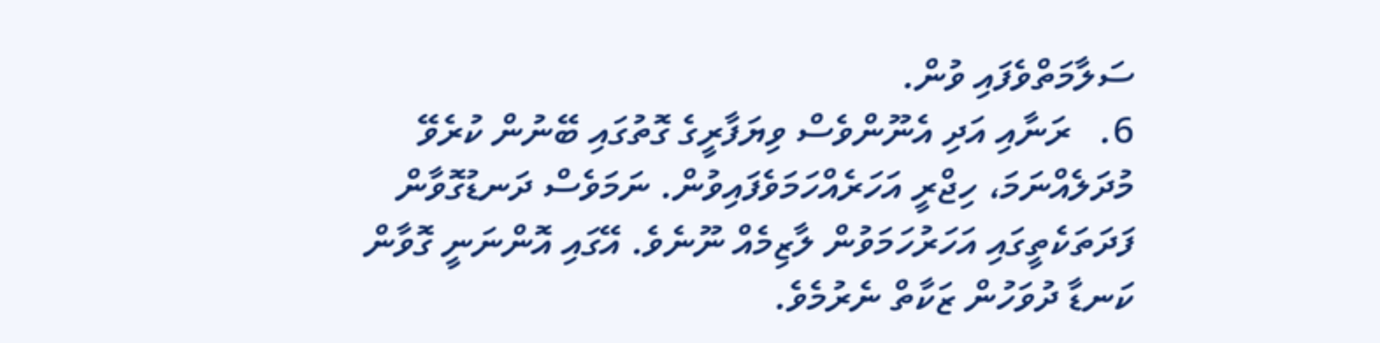ސަލާމަތްވެފައި ވުން.
6.   ރަނާއި އަދި އެނޫންވެސް ވިޔަފާރީގެ ގޮތުގައި ބޭނުން ކުރެވޭ މުދަލެއްނަމަ، ހިޖްރީ އަހަރެއްހަމަވެފައިވުން. ނަމަވެސް ދަނޑުގޮވާން ފަދަތަކެތީގައި އަހަރުހަމަވުން ލާޒިމެއް ނޫނެވެ. އޭގައި އޮންނަނީ ގޮވާން ކަނޑާ ދުވަހުން ޒަކާތް ނެރުމެވެ.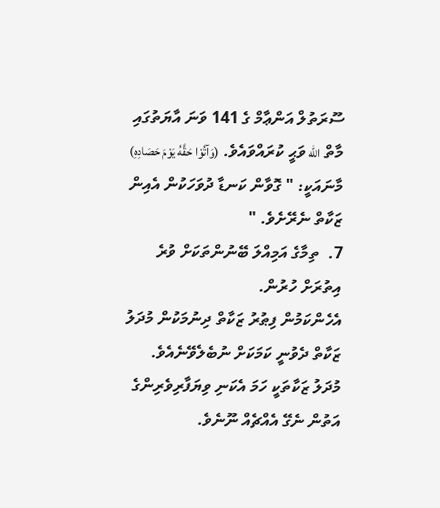ސޫރަތުލް އަންޢާމް ގެ 141 ވަނަ އާޔަތުގައި މާތް الله ވަޙީ ކުރައްވައެވެ. (وَآتُوْا حَقَّهُ يَوْمَ حَصَادِهِ) މާނައަކީ: " ގޮވާން ކަނޑާ ދުވަހަކުން އެއިން ޒަކާތް ނެރޭށެވެ. "
7.  ތިމާގެ އަމިއްލަ ބޭނުންތަކަށް ވުރެ އިތުރަށް ހުރުން.
އެހެންކަމުން ފިޠުރު ޒަކާތް ދިނުމަކުން މުދަލު ޒަކާތް ދެވުނީ ކަމަކަށް ނުބެލެވޭނެއެވެ. މުދަލު ޒަކާތަކީ ހަމަ އެކަނި ވިޔަފާރިވެރިންގެ އަތުން ނެގޭ އެއްޗެއް ނޫނެވެ.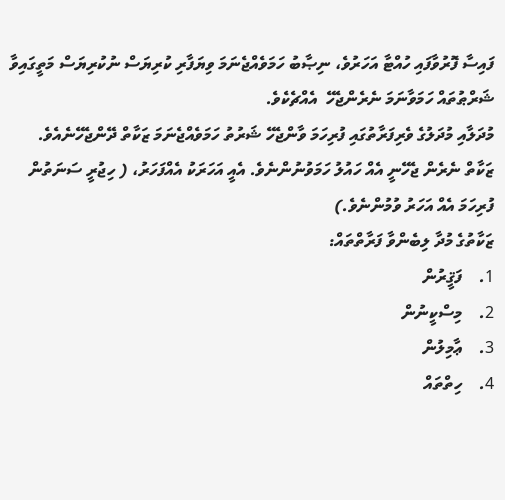ފައިސާ ފޮރުވާފައި ހުއްޓާ އަހަރުވެ، ނިޞާބު ހަމަވެއްޖެނަމަ ވިޔަފާރި ކުރިޔަސް ނުކުރިޔަސް މަތީގައިވާ ޝަރްޠުތައް ހަމަވާނަމަ ނެރެންޖެހޭ  އެއްޗެކެވެ.
މުދަލާއި މުދަލުގެ ވެރިފަރާތުގައި ފުރިހަމަ ވާންޖެހޭ ޝަރުތު ހަމަވެއްޖެނަމަ ޒަކާތް ދޭންޖެހޭނެއެވެ.
ޒަކާތް ނެރެން ޖެހޭނީ އެއް ހައުލު ހަމަވުނުންނެވެ. އެއީ އަހަރަކު އެއްފަހަރު، ( ހިޖުރީ ސަނަތުން ފުރިހަމަ އެއް އަހަރު ވުމުންނެވެ.)
ޒަކާތުގެ މުދާ ލިބެންވާ ފަރާތްތައް:
1.    ފަޤީރުން
2.    މިސްކީނުން
3.    ޢާމިލުން
4.    ހިތްތައް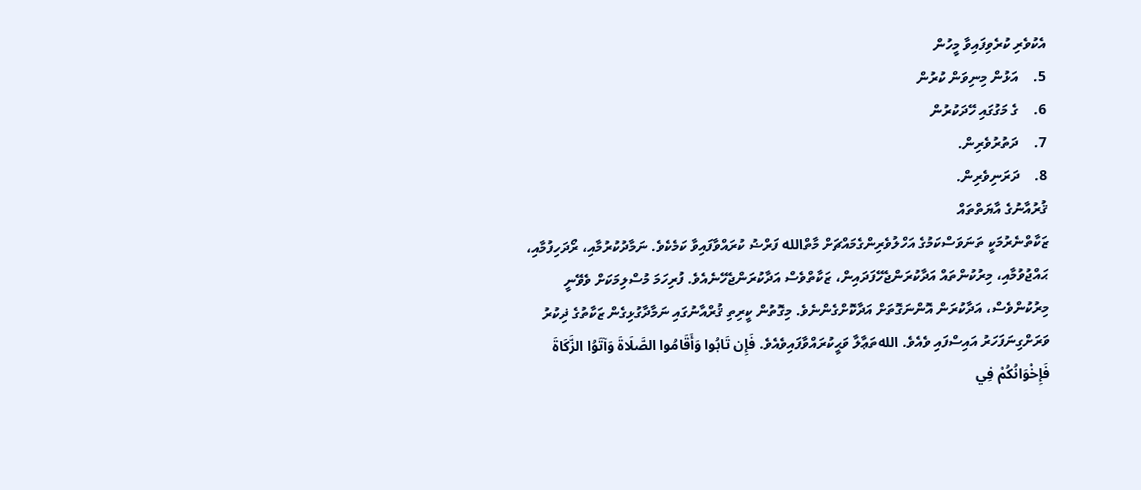އެކުވެރި ކުރެވިފައިވާ މީހުން
5.    އަޅުން މިނިވަން ކުރުން
6.    ގެ މަގުގައި ހޭދަކުރުން
7.    ދަތުރުވެރިން.
8.    ދަރަނިވެރިން.
ޤުރުއާނުގެ އާޔަތްތައް
ޒަކާތްނެރުމަކީ ތަނަވަސްކަމުގެ އަހްލުވެރިންގެމައްޗަށް މާތްالله ފަރްޟު ކުރައްވާފައިވާ ކަމެކެވެ. ނަމާދުކުރުމާއި، ރޯދަހިފުމާއި، ޙައްޖުވުމާއި، މިރުކުންތައް އަދާކުރަންޖެހޭފަދައިން، ޒަކާތްވެސް އަދާކުރަންޖެހޭނެއެވެ. ފުރިހަމަ މުސްލިމަކަށް ވެވޭނީ މިރުކުންވެސް، އަދާކުރަން އޮންނަގޮތަށް އަދާކޮށްގެންނެވެ. މިގޮތުން ކީރިތި ޤުރްއާނުގައި ނަމާދާގުޅިގެން ޒަކާތުގެ ޛިކުރު ވަރަށްގިނަފަހަރު އައިސްފައި ވެއެވެ. اللهތަޢާލާ ވަޙީކުރައްވާފައިވެއެވެ. فَإِن تَابُوا وَأَقَامُوا الصَّلَاةَ وَآتَوُا الزَّكَاةَ فَإِخْوَانُكُمْ فِي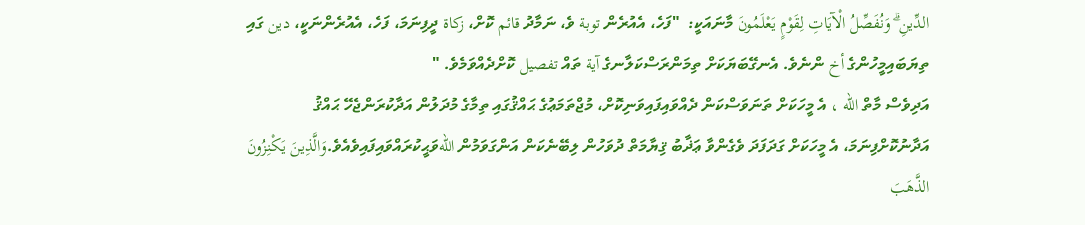الدِّينِ ۗ وَنُفَصِّلُ الْآيَاتِ لِقَوْمٍ يَعْلَمُونَ މާނައަކީ:  "ފަހެ، އެއުރެން توبة ވެ، ނަމާދު قائم ކޮށް، زكاة ދީފިނަމަ، ފަހެ، އެއުރެންނަކީ، دين ގައި ތިޔަބައިމީހުންގެ أخ ންނެވެ. އެނގޭބަޔަކަށް ތިމަންރަސްކަލާނގެ آية ތައް تفصيل ކޮށްދެއްވަމެވެ. "
އަދިވެސް މާތް الله ، އެ މީހަކަށް ތަނަވަސްކަން ދެއްވައިފައިވަނިކޮށް، މުޖްތަމަޢުގެ ޙައްޤުގައި ތިމާގެ މުދަލުން އަދާކުރަންޖެހޭ ޙައްޤު އަދާނުކޮށްފިނަމަ، އެ މީހަކަށް ގަދަފަދަ ވެގެންވާ ޢަޛާބު ޤިޔާމަތް ދުވަހުން ލިބޭނެކަން އަންގަވަމުން اللهވަޙީކުރައްވައިފައިވެއެވެ.وَالَّذِينَ يَكْنِزُونَ الذَّهَبَ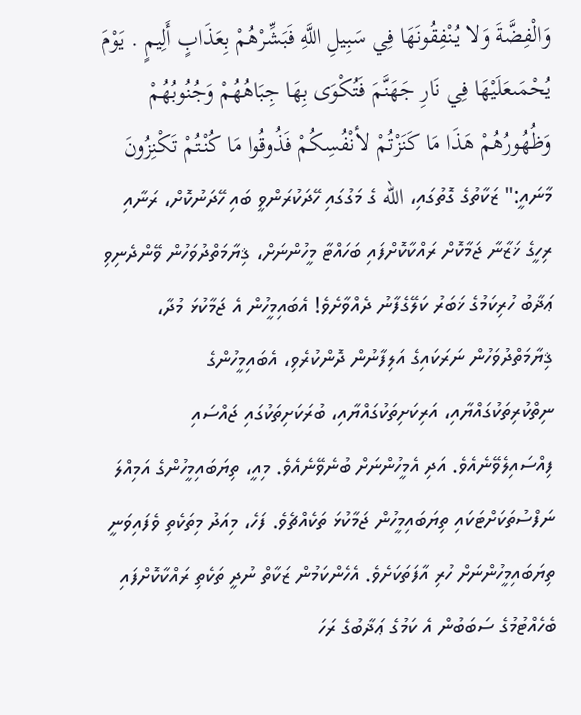وَالْفِضَّةَ وَلا يُنْفِقُونَهَا فِي سَبِيلِ اللَّهِ فَبَشِّرْهُمْ بِعَذَابٍ أَلِيمٍ . يَوْمَ يُحْمَىعَلَيْهَا فِي نَارِ جَهَنَّمَ فَتُكْوَى بِهَا جِبَاهُهُمْ وَجُنُوبُهُمْ وَظُهُورُهُمْ هَذَا مَا كَنَزْتُمْ لأنْفُسِكُمْ فَذُوقُوا مَا كُنْتُمْ تَكْنِزُونَ މާނައީ:" ޒަކާތުގެ ގޮތުގައި، الله ގެ މަގުގައި ހޭދަކުރަންވީ ބައި ހޭދަނުކޮށް، ރަނާއި ރިހީގެ ޚަޒާނާ ޖަމާކޮށް ރައްކާކޮށްފައި ބަހައްޓާ މީހުންނަށް، ޤިޔާމަތްދުވަހުން ވޭންދެނިވި ޢަޛާބު ހުރިކަމުގެ ޚަބަރު ކަލޭގެފާނު ދެއްވާށެވެ! އެބައިމީހުން އެ ޖަމާކުޅަ މުދާ، ޤިޔާމަތްދުވަހުން ނަރަކައިގެ އަލިފާނުން ދޮންކުރެވި، އެބައިމީހުންގެ ނިތްކުރިތަކުގައްޔާއި، އަރިކަށިތަކުގައްޔާއި، ބުރަކަށިތަކުގައި ޖައްސައި ފިއްސައިލެވޭނެއެވެ. އަދި އެމީހުންނަށް ބުނެވޭނެއެވެ. މިއީ، ތިޔަބައިމީހުންގެ އަމިއްލަ ނަފްސުތަކަށްޓަކައި ތިޔަބައިމީހުން ޖަމާކުޅަ ތަކެއްޗެވެ. ފަހެ، މިއަދު މިތަކެތި ވެފައިވަނީ ތިޔަބައިމީހުންނަށް ހުރި އާފަތަކަށެވެ. އެހެންކަމުން ޒަކާތް ނުދީ ތަކެތި ރައްކާކޮށްފައި ބެހެއްޓުމުގެ ސަބަބުން އެ ކަމުގެ ޢަޛާބުގެ ރަހަ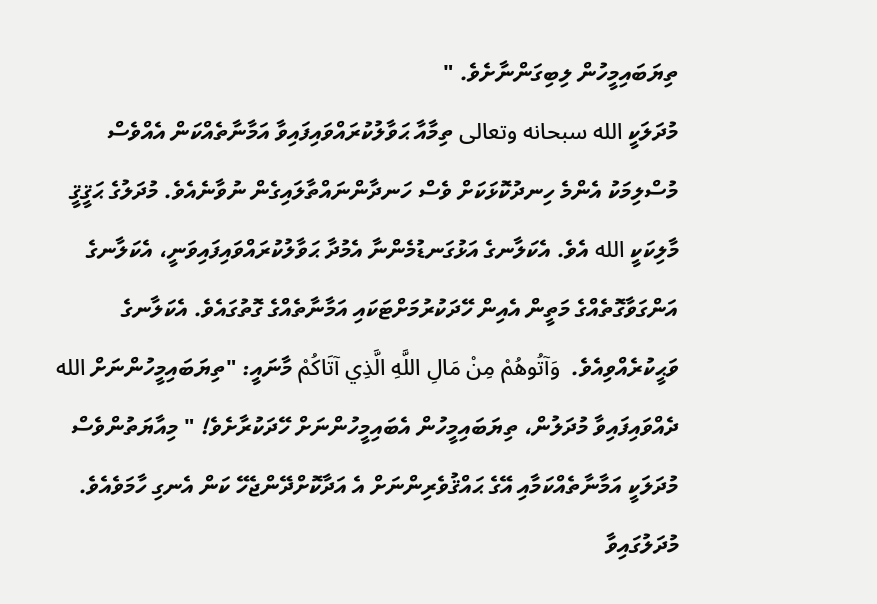ތިޔަބައިމީހުން ލިބިގަންނާށެވެ. "
މުދަލަކީ الله سبحانه وتعالى ތިމާއާ ޙަވާލުކުރައްވައިފައިވާ އަމާނާތެއްކަން އެއްވެސް މުސްލިމަކު އެންމެ ހިނދުކޮޅަކަށް ވެސް ހަނދާންނައްތާލައިގެން ނުވާނެއެވެ. މުދަލުގެ ޙަޤީޤީ މާލިކަކީ الله އެވެ. އެކަލާނގެ އަޅުގަނޑުމެންނާ އެމުދާ ޙަވާލުކުރައްވައިފައިވަނީ، އެކަލާނގެ އަންގަވާގޮތެއްގެ މަތީން އެއިން ހޭދަކުރުމަށްޓަކައި އަމާނާތެއްގެ ގޮތުގައެވެ. އެކަލާނގެ ވަޙީކުރެއްވިއެވެ.  وَآتُوهُمْ مِنْ مَالِ اللَّهِ الَّذِي آتَاكُمْ މާނައީ: "ތިޔަބައިމީހުންނަށް الله ދެއްވައިފައިވާ މުދަލުން، ތިޔަބައިމީހުން އެބައިމީހުންނަށް ހޭދަކުރާށެވެ! " މިއާޔަތުންވެސް މުދަލަކީ އަމާނާތެއްކަމާއި އޭގެ ޙައްޤުވެރިންނަށް އެ އަދާކޮށްދޭންޖެހޭ ކަން އެނގި ހާމަވެއެވެ. މުދަލުގައިވާ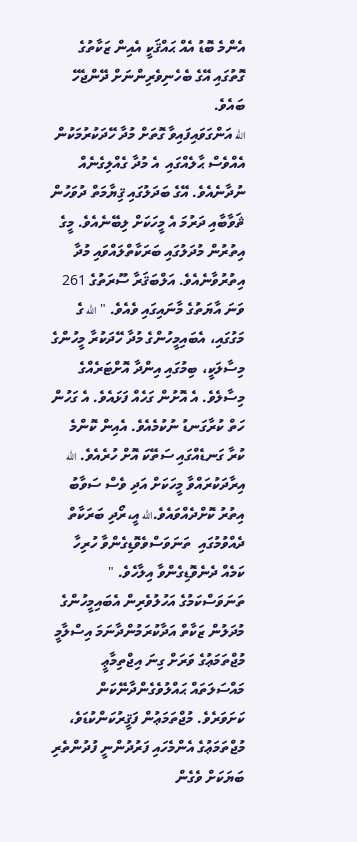އެންމެ ބޮޑު އެއް ޙައްޤަކީ އެއިން ޒަކާތުގެ ގޮތުގައި އޭގެ ބެހެނިވެރިންނަށް ދޭންޖެހޭ ބައެވެ.
الله އަންގަވައިފައިވާ ގޮތަށް މުދާ ހޭދަކުރުމަކުން އެއްވެސް ޙާލެއްގައި  އެ މުދާ ގެއްލިގެނެއް ނުދާނެއެވެ. އޭގެ ބަދަލުގައި ޤިޔާމަތް ދުވަހުން ޘަވާބާއި ދަރުމަ އެ މީހަކަށް ލިބޭނެއެވެ. މީގެ އިތުރުން މުދަލުގައި ބަރަކާތްލައްވައި މުދާ އިތުރުވާނެއެވެ. އަލްބަޤަރާ ސޫރަތުގެ 261 ވަނަ އާޔަތުގެ މާނައިގައި ވެއެވެ. " الله ގެ މަގުގައި، އެބައިމީހުންގެ މުދާ ހޭދަކުރާ މީހުންގެ މިސާލަކީ، ބިމުގައި އިންދާ އޮށްޓަރެއްގެ މިސާލެވެ. އެ އޮށުން ގަހެއް ފަޅައެވެ. އެ ގަހުން ހަތް ކުރާގަނޑު ނުކުމެއެވެ. އެއިން ކޮންމެ ކުރާ ގަނޑެއްގައި ސަތޭކަ އޮށް ހުރެއެވެ. الله އިރާދަކުރައްވާ މީހަކަށް އަދި ވެސް ސަވާބު އިތުރު ކޮށްދެއްވައެވެ.الله އީ،ރޯދި ބަރަކާތް ދެއްވުމުގައި  ތަނަވަސްވެވޮޑިގެންވާ ހުރިހާ ކަމެއް ދެނެވޮޑިގެންވާ އިލާހެވެ. "
ތަނަވަސްކަމުގެ އަހުލުވެރިން އެބައިމީހުންގެ މުދަލުން ޒަކާތް އަދާކުރަމުންދާނަމަ އިސްލާމީ މުޖްތަމަޢުގެ ވަރަށް ގިނަ އިޖްތިމާޢީ މައްސަލަތައް ޙައްލުވެގެންދާނޭކަން ކަށަވަރެވެ. މުޖްތަމަޢުން ފަޤީރުކަންކުޑަވެ، މުޖްތަމަޢުގެ އެންމެހައި ފަރުދުންނީ ފުދުންތެރި ބަޔަކަށް ވެގެން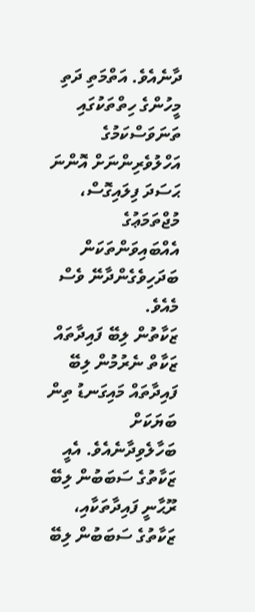ދާނެއެވެ. އަތްމަތި ދަތި މީހުންގެ ހިތްތަކުގައި ތަނަވަސްކަމުގެ އަހްލުވެރިންނަށް އޮންނަ ޙަސަދަ ފިލައިގޮސް، މުޖްތަމަޢުގެ އެއްބައިވަންތަކަން ބަދަހިވެގެންދާނޭ ވެސް މެއެވެ.
ޒަކާތުން ލިބޭ ފައިދާތައް
ޒަކާތް ނެރުމުން ލިބޭ ފައިދާތައް މައިގަނޑު ތިން ބަޔަކަށް ބަހާލެވިދާނެއެވެ. އެއީ ޒަކާތުގެ ސަބަބުން ލިބޭ ރޫޙާނީ ފައިދާތަކާއި، ޒަކާތުގެ ސަބަބުން ލިބޭ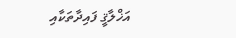އަޚްލާޤީ ފައިދާތަކާއި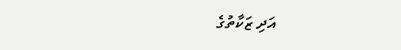އަދި ޒަކާތުގެ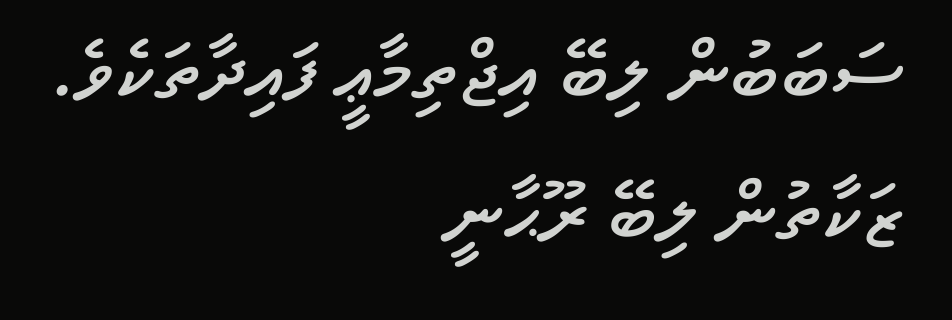ސަބަބުން ލިބޭ އިޖްތިމާޢީ ފައިދާތަކެވެ.
ޒަކާތުން ލިބޭ ރޫޙާނީ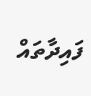ފައިދާތައް